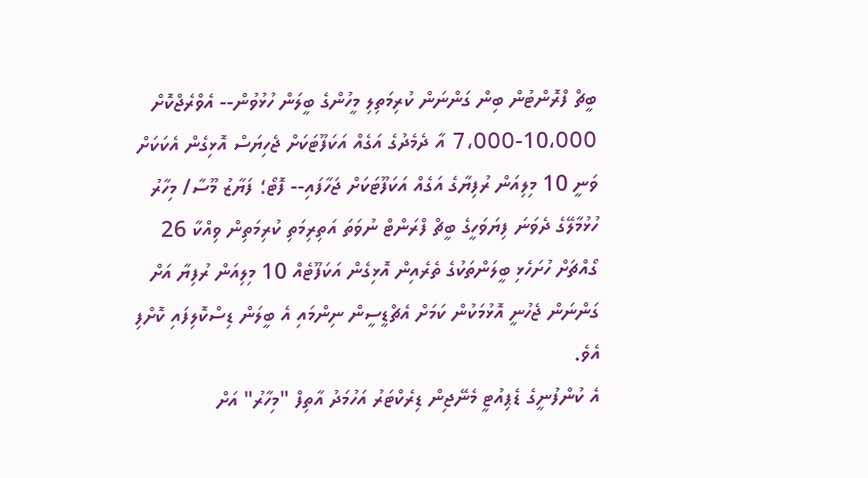ބީޗް ފްރޮންޓުން ބިން ގަންނަން ކުރިމަތިލި މީހުންގެ ބީލަން ހުޅުވުން-- އެވްރެޖްކޮށް 10،000-7،000 އާ ދެމެދުގެ އަގެއް އަކަފޫޓަކަށް ޖެހިޔަސް އޮޅިގެން އެކަކަށް ވަނީ 10 މިލިއަން ރުފިޔާގެ އަގެއް އަކަފޫޓަކަށް ޖަހާފައި-- ފޮޓޯ؛ ފަޔާޒު މޫސާ/ މިހާރު
ހުޅުމާލޭގެ ދެވަނަ ފިޔަވަހީގެ ބީޗް ފްރަންޓް ނުވަތަ އަތިރިމަތި ކުރިމަތިން ވިއްކާ 26 ގޯއްޗަށް ހުށަހެޅި ބީލަންތަކުގެ ތެރެއިން އޮޅިގެން އަކަފޫޓެއް 10 މިލިއަން ރުފިޔާ އަށް ގަންނަން ޖެހުނީ އޮޅުމަކުން ކަމަށް އެޗްޑީސީން ނިންމައި އެ ބީލަން ޑިސްކޮލިފައި ކޮށްފި އެވެ.
އެ ކުންފުނީގެ ޑެޕިއުޓީ މެނޭޖިން ޑިރެކްޓަރު އަހުމަދު އާތިފް "މިހާރު" އަށް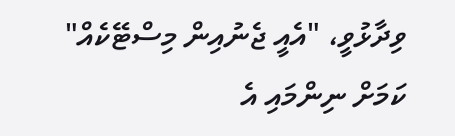ވިދާޅުވީ، "އެއީ ޖެނުއިން މިސްޓޭކެއް" ކަމަށް ނިންމައި އެ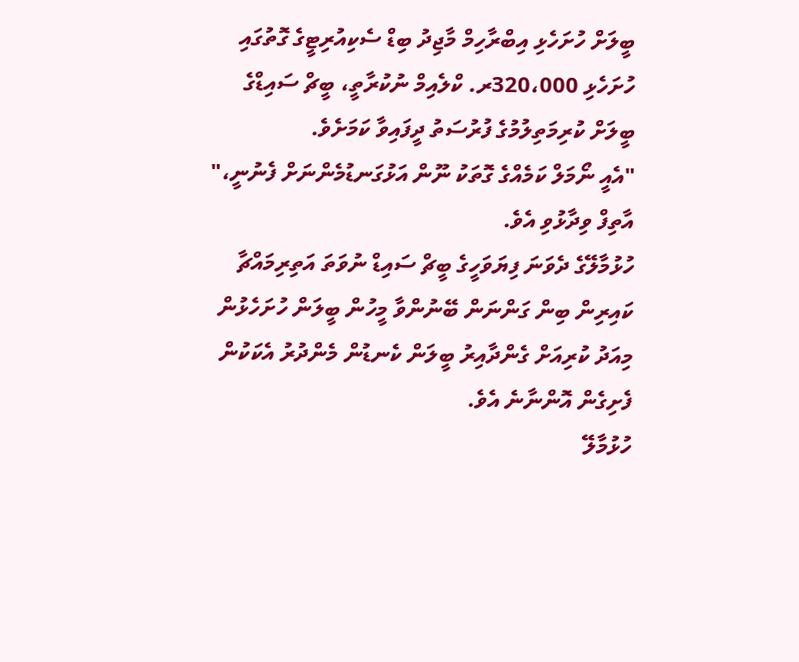ބީލަށް ހުށަހެޅި އިބްރާހިމް މާޖިދު ބިޑް ސެކިއުރިޓީގެ ގޮތުގައި ހުށަހެޅި 320،000ރ. ކްލެއިމް ނުކުރާތީ، ބީޗް ސައިޑްގެ ބީލަށް ކުރިމަތިލުމުގެ ފުރުސަތު ދީފައިވާ ކަމަށެވެ.
"އެއީ ނޯމަލް ކަމެއްގެ ގޮތަކު ނޫން އަޅުގަނޑުމެންނަށް ފެނުނީ،" އާތިފް ވިދާޅުވި އެވެ.
ހުޅުމާލޭގެ ދެވަނަ ފިޔަވަހީގެ ބީޗް ސައިޑް ނުވަތަ އަތިރިމައްޗާ ކައިރިން ބިން ގަންނަން ބޭނުންވާ މީހުން ބީލަން ހުށަހެޅުން މިއަދު ކުރިއަށް ގެންދާއިރު ބީލަން ކެނޑުން މެންދުރު އެކަކުން ފެށިގެން އޮންނާނެ އެވެ.
ހުޅުމާލޭ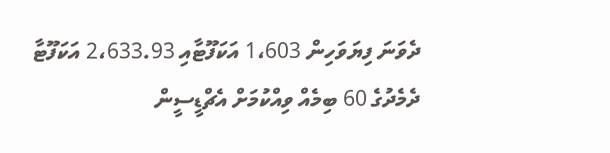ދެވަނަ ފިޔަވަހިން 1،603 އަކަފޫޓާއި 2،633.93 އަކަފޫޓާ ދެމެދުގެ 60 ބިމެއް ވިއްކުމަށް އެޗްޑީސީން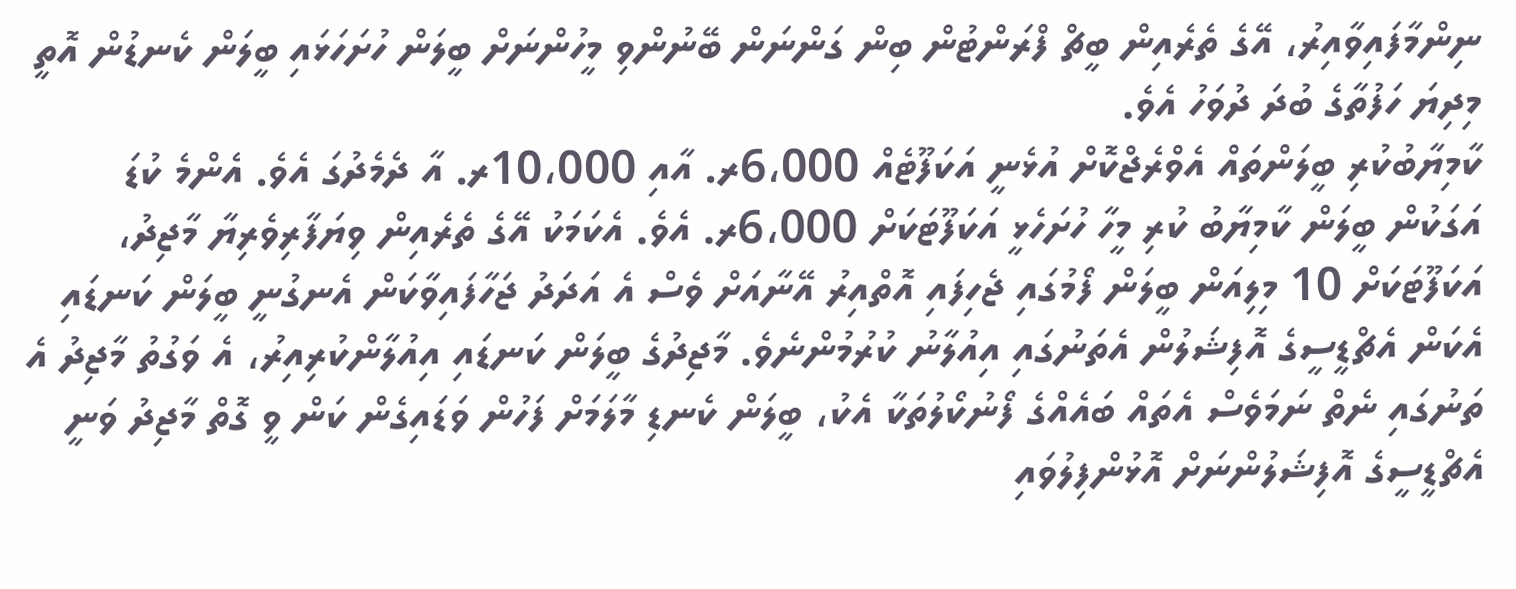ނިންމާފައިވާއިރު، އޭގެ ތެރެއިން ބީޗް ފްރަންޓުން ބިން ގަންނަން ބޭނުންވި މީހުންނަށް ބީލަން ހުށަހަޅައި ބީލަން ކެނޑުން އޮތީ މިދިޔަ ހަފުތާގެ ބުދަ ދުވަހު އެވެ.
ކާމިޔާބުކުރި ބީލަންތައް އެވްރެޖްކޮށް އުޅެނީ އަކަފޫޓެއް 6،000ރ. އާއި 10،000ރ. އާ ދެމެދުގަ އެވެ. އެންމެ ކުޑަ އަގަކުން ބީލަން ކާމިޔާބު ކުރި މީހާ ހުށަހެޅީ އަކަފޫޓަކަށް 6،000ރ. އެވެ. އެކަމަކު އޭގެ ތެރެއިން ވިޔަފާރިވެރިޔާ މާޖިދު، އަކަފޫޓަކަށް 10 މިލިއަން ބީލަން ފޯމުގައި ޖެހިފައި އޮތްއިރު އޭނާއަށް ވެސް އެ އަދަދު ޖަހާފައިވާކަން އެނގުނީ ބީލަން ކަނޑައި އެކަން އެޗްޑީސީގެ އޮފިޝަލުން އެތަނުގައި އިއުލާނު ކުރުމުންނެވެ. މާޖިދުގެ ބީލަން ކަނޑައި އިއުލާންކުރިއިރު، އެ ވަގުތު މާޖިދު އެ ތަނުގައި ނެތް ނަމަވެސް އެތައް ބައެއްގެ ފޯނުކޯލުތަކާ އެކު، ބީލަން ކެނޑި މާލަމަށް ފަހުން ވަޑައިގެން ކަން ވީ ގޮތް މާޖިދު ވަނީ އެޗްޑީސީގެ އޮފިޝަލުންނަށް އޮޅުންފިލުވައި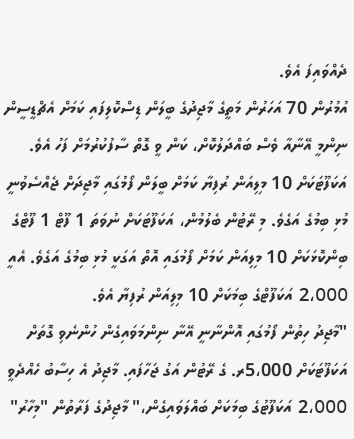ދެއްވައިފަ އެވެ.
އުމުރުން 70 އަހަރުން މަތީގެ މާޖިދުގެ ބީލަން ޑިސްކޮލިފައި ކަމަށް އެޗްޑީސީން ނިންމީ އޭނާއާ ވެސް ބައްދަލުކޮށް، ކަން ވީ ގޮތް ސާފުކުރުމަށް ފަހު އެވެ.
އަކަފޫޓަކަށް 10 މިލިއަން ރުފިޔާ ކަމަށް ބީލަން ފޯމުގައި މާޖިދަށް ޖެއްސެވުނީ މުޅި ބިމުގެ އަގެވެ. މި ރޭޓުން ބެލުމުން، އަކަފޫޓަކަށް ނުވަތަ 1 ފޫޓް 1 ފޫޓްގެ ބިންކޮޅަކަށް 10 މިލިއަން ކަމަށް ފޯމުގައި އޮތް އަގަކީ މުޅި ބިމުގެ އަގެވެ. އެއީ 2،000 އަކަފޫޓްގެ ބިމަކަށް 10 މިލިއަން ރުފިޔާ އެވެ.
"މާޖިދު ހިތުން ފޯމުގައި އޮންނާނީ އޭނާ ނިންމަވައިގެން ހުންނެވި ގޮތަށް އަކަފޫޓަކަށް 5،000ރ. ގެ ރޭޓުން އަގު ޖަހާފައި. މާޖިދު އެ ހިސާބު ހެއްދެވީ 2،000 އަކަފޫޓުގެ ބިމަކަށް ބައްލަވައިގެން،" މާޖިދުގެ ފަރާތުން "މިހާރު"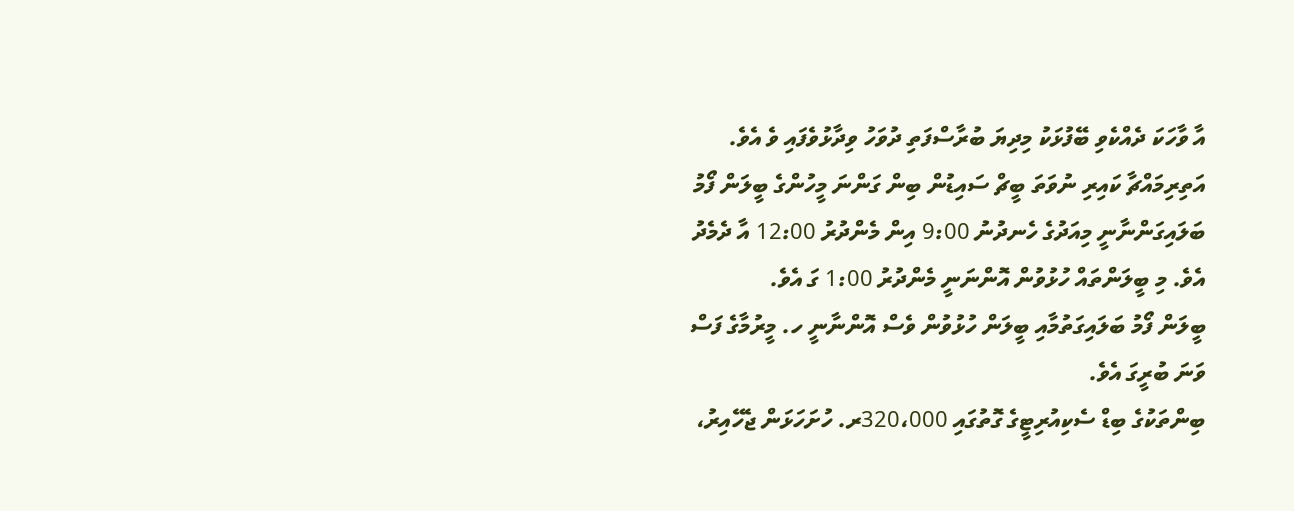އާ ވާހަކަ ދެއްކެވި ބޭފުޅަކު މިދިޔަ ބުރާސްފަތި ދުވަހު ވިދާޅުވެފައި ވެ އެވެ.
އަތިރިމައްޗާ ކައިރި ނުވަތަ ބީޗް ސައިޑުން ބިން ގަންނަ މީހުންގެ ބީލަން ފޯމު ބަލައިގަންނާނީ މިއަދުގެ ހެނދުނު 9:00 އިން މެންދުރު 12:00 އާ ދެމެދު އެވެ. މި ބީލަންތައް ހުޅުވުން އޮންނަނީ މެންދުރު 1:00 ގަ އެވެ.
ބީލަން ފޯމު ބަލައިގަތުމާއި ބީލަން ހުޅުވުން ވެސް އޮންނާނީ ހ. މީރުމާގެ ފަސް ވަނަ ބުރީގަ އެވެ.
ބިންތަކުގެ ބިޑް ސެކިއުރިޓީގެ ގޮތުގައި 320،000ރ. ހުށަހަޅަން ޖެހޭއިރު،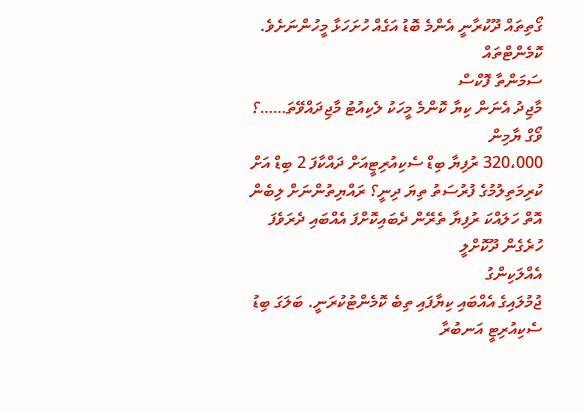ގޯތިތައް ދޫކުރާނީ އެންމެ ބޮޑު އަގެއް ހުށަހަޅާ މީހުންނަށެވެ.
ކޮމެންޓްތައް
ސަމަންތާ ފޮކްސް
މާޖިދު އެނަން ކިޔާ ކޮންމެ މީހަކު ލެކިއުޓު މާޖިދައްވޭތަ……؟
ވޯގް ޔާމިން
320،000 ރުފިޔާ ބިޑް ސެކިއުރިޓީއަށް ދައްކާފަ 2 ބިޑް އަށް ކުރިމަތިލުމުގެ ފުރުސަތު ތިޔަ ދިނީ؟ ރައްޔިތުންނަށް ލިބެން އޮތް ހަލައްކަ ރުފިޔާ ތެރޭން ދެބައިކޮށްފަ އެއްބައި ދެރަވެފަ ހުރެގެން ދޫކޮށްލީ
އެއްލަކިންގު
ޖުމުލައިގެ އެއްބައި ކިޔާފައި ތިބެ ކޮމެންޓުކުރަނީ. ބަލަގަ ބިޑު ސެކިއުރިޓީ އަނބުރާ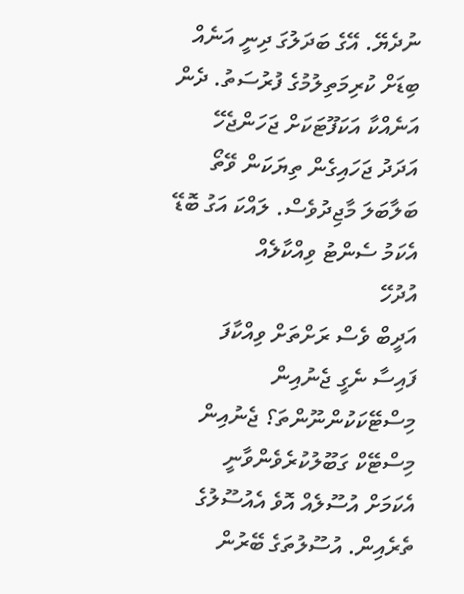ނުދެޔޭ. އޭގެ ބަދަލުގަ ދިނީ އަނެއް ބިޑަށް ކުރިމަތިލުމުގެ ފުރުސަތު. ދެން އަނެއްކާ އަކަފޫޓަކަށް ޖަހަންޖެހޭ އަދަދު ޖަހައިގެން ތިޔަކަން ވޭތޯ ބަލާބަލަ މާޖިދުވެސް. ލައްކަ އަގު ބޮޑޭ އެކަމު ސެންޓު ވިއްކާލެއް
އުދުހޭ
އަދީބް ވެސް ރަށްތަށް ވިއްކާފަ ފައިސާ ނެގީ ޖެނުއިން މިސްޓޭކަކުންނޫންތަ؟ ޖެނުއިން މިސްޓޭކް ގަބޫލުކުރެވެންވާނީ އެކަމަށް އުސޫލެއް އޮވެ އެއުސޫލުގެ ތެރެއިން. އުސޫލުތަގެ ބޭރުން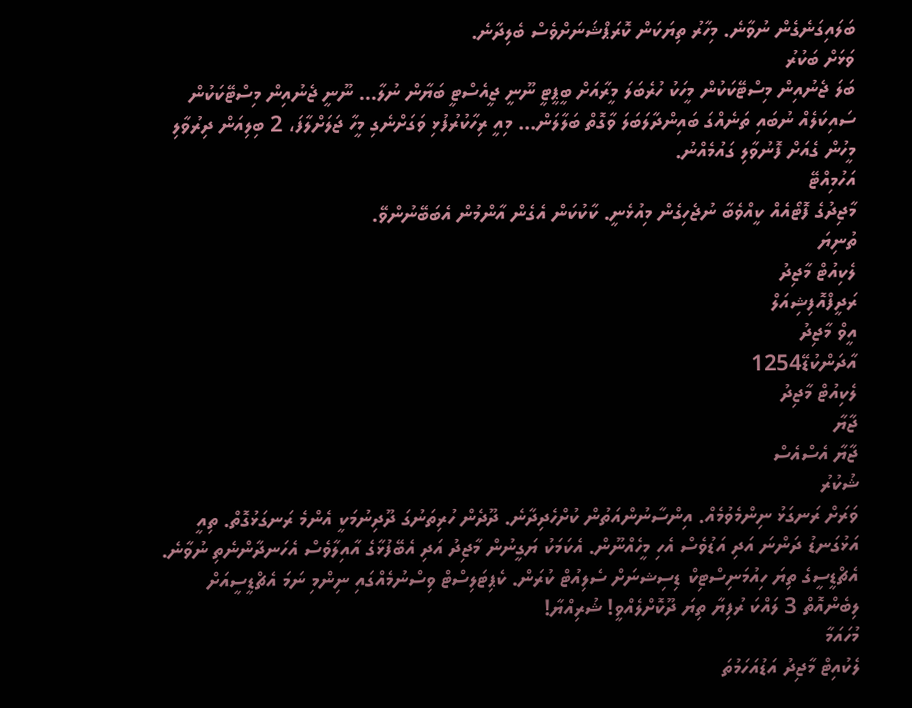ބަލައިގަނެގެން ނުވާނެ. މިހާރު ތިޔަކަން ކޮރަޕްޝަނަށްވެސް ބެލިދާނެ.
ވަޅަށް ބަކުރު
ބަލަ ޖެނުއިން މިސްޓޭކަކުން މީހަކު ހުރެބަލަ މީރާއަށް ބީޕީޓީ ނޫނީ ޖީއެސްޓީ ބަޔާން ނުލާ... ނޫނީ ޖެނުއިން މިސްޓޭކަކުން ސައިކަލެއް ނުބައި ތަނެއްގަ ބައިންދާލަބަލަ ވާގޮތް ބަލާލަން... މިއީ ރިހާކުރުފުޅި ވަގަށްނެގި މީހާ ޖަލަށްލާފަ، 2 ބިލިއަން ދިރުވާލި މީހުން ގެއަށް ފޮނުވާލި ގައުމެއްނު.
އަހުމިއްޓޭ
މާޖިދުގެ ފޮޓޯއެއް ކީއްވެބާ ނުޖެހިގެން މިއުޅެނީ. ކާކުކަން އެގެން އާންމުން އެބަބޭނުންވޭ.
ތުނިޔަ
ލެކިއުޓް މާޖިދު
ރަދީފްއޮފިޝިއަލް
އީވް މާޖިދު
އާދަންކުޑޭ1254
ލެކިއުޓް މާޖިދު
ޖާޔާ
ޖާޔާ އެސްއެސް
ޝުކުރު
ވަރަށް ރަނގަޅު ނިންމެވުމެއް. އިންސާނުންއަތުން ކުށްހެދިދާނެ. ދޫދެން ހުރިތަނުގަ ދޫދިނުމަކީ އެންމެ ރަނގަޅުގޮތް. ތިއީ އަޅުގަނޑު ދަންނަ އަދި އަޑުވެސް އެހި މީހެއްނޫން. އެކަމަކު ޔަގީނުން މާޖިދު އަދި އެބޭފުޅާގެ އާއިލާވެސް އެހަނދާންނެތި ނުވާނެ. އެޗްޑީސީގެ ތިޔަ ހިއުމަނިސްޓިކް ޑިސިޝނަށް ސެލިއުޓް ކުރަން. ކެޕިޓަލިސްޓް ވިސްނުމެއްގައި ނިންމި ނަމަ އެޗްޑީސީއަށް ލިބެންއޮތް 3 ލައްކަ ރުފިޔާ ތިޔަ ދޫކޮށްލެއްވީ! ޝުރިއްޔާ!
މުހައަމާ
ލެކުއިޓް މާޖިދު އަޑުއަހަމުތަ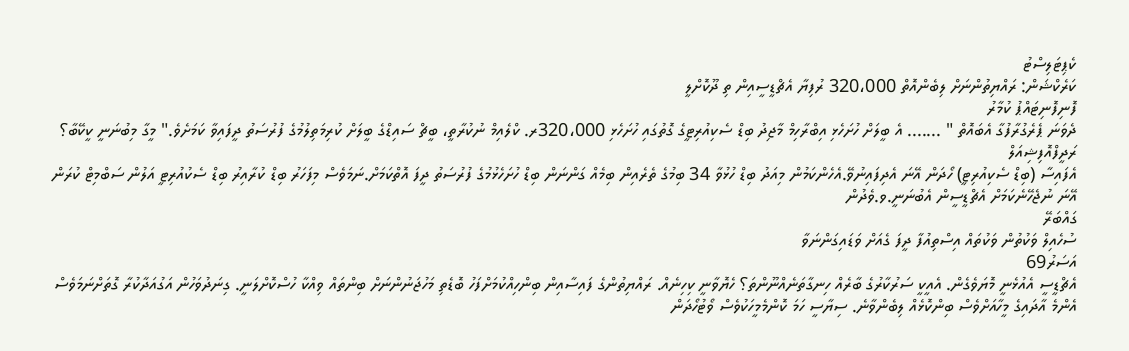ކެޕިޓަލިސްޓު
ކަރެކްޝަން: ރައްޔިތުންނަށް ލިބެންއޮތް 320،000 ރުފިޔާ އެޗްޑީސީއިން ތި ދޫކޮށްލީ
ފޮނިފޮނިޓައްޕު ކުމާރު
ދެވަނަ ޕެރެގުރާފުގާ އެބައޮތް " ....... އެ ބީލަށް ހުށަހެޅި އިބްރާހިމް މާޖިދު ބިޑް ސެކިއުރިޓީގެ ގޮތުގައި ހުށަހެޅި 320،000ރ. ކްލެއިމް ނުކުރާތީ، ބީޗް ސައިޑްގެ ބީލަށް ކުރިމަތިލުމުގެ ފުރުސަތު ދީފައިވާ ކަމަށެވެ." މީގާ މިބުނަނީ ކީކޭބާ؟
ރަދީފްއޮފިޝިއަލް
އެފައިސާ (ބިޑް ސެކިއުރިޓީ) ހޯދަން އޭނަ އެދިފައިނުވޭ.އެހެންކަމުން މިއަދު ބިޑް ހުޅުވާ 34 ބިމުގެ ތެރެއިން ބިމެއް ގަންނަން ބިޑް ހުށަހެޅުމުގެ ފުރުސަތު ދީފަ އޮތްކަމަށް.ނަމަވެސް މިފަހަރު ބިޑް ކުރާއިރު ބިޑް ސެކުއުރިޓީ އަލުން ސަބްމިޓް ކުރަން އޭނަ ނުޖެހޭނެކަމަށް އެޗްޑީސީން އެބުނަނީ.ވ.ވެދުން
ގައްބަރޭ
ސުހެއިލް ވަކުތުން ވަކުތައް އިސްތިއުފާ ދީފަ ގެއަށް ވަޑައިގަންނަވާ
އަސަރު69
އެޗްޑީސީ އެއުޅެނީ މޮޔަވެގެން. އެއީކީ ސަރުކާރުގެ ބާރެއް ހިނގާތަނެއްނޫންތަ؟ ހެޔޮވާނީ ކިހިނެއް. ރައްޔިތުންގެ ފައިސާއިން ބިންހިއްކުމަށްފަހު ބޮޑެތި މަހުޖަނުންނަށް ބިންތައް ވިއްކާ ހުސްކޮށްލަނީ. ގިނަދުވަހުން އަގުއަދާކުރާ ގޮތަށްނަމަވެސް އެންމެ އާދައިގެ މީހާއަށްވެސް ބިންކޮޅެއް ލިބެންވާނެ. ސިޔާސީ ހަމަ ކޮންމެމީހަކުވެސް ވޯޓުހޯދަން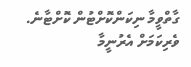ގާތްވީމާ ނިކަންކޮށްޓުން ކޮށްޓާނެ. ވެރިކަމަށް އެރުނީމާ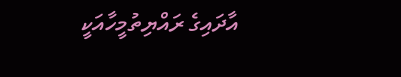އާދައިގެ ރައްޔިތުމީހާއަކީ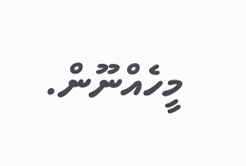މީހެއްނޫން.